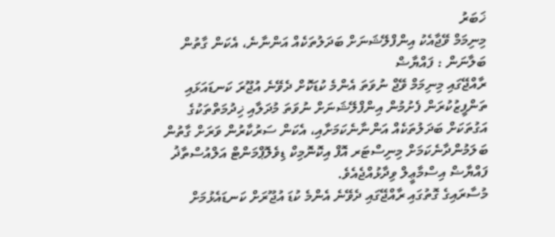ޚަބަރު
މިނިމަމް ވޭޖާއެކު އިންފްލޭޝަނަށް ބަދަލުތަކެއް އަންނާނެ، އެކަން ގާތުން ބަލާނަން : ފައްޔާޟް
ރާއްޖޭގައި މިނިމަމް ވޭޖް ނުވަތަ އެންމެ ކުޑަކޮށް ދެވޭނެ އުޖޫރަ ކަނޑައަޅައި ތަންފީޒުކުރަން ފެށުމުން އިންފްލޭޝަނަށް ނުވަތަ މުދަލާއި ޚިދުމަތްތަކުގެ އަގުތަކަށް ބަދަލުތަކެއް އަންނާނެކަމަށާއި، އެކަން ސަރުކާރުން ވަރަށް ގާތުން ބަލަމުންދާނެކަމަށް މިނިސްޓަރ އޮފް އިކޮނޮމިކް ޑިވެލޮޕްމަންޓް އަލްއުސްތާޛު ފައްޔާޟް އިސްމާޢީލް ވިދާޅުއްޖެއެވެ.
މުސާރައިގެ ގޮތުގައި ރާއްޖޭގައި ދެވޭނެ އެންމެ ކުޑަ އުޖޫރަށް ކަނޑައެޅުމަށް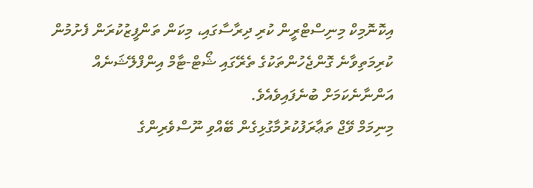އިކޮނޮމިކް މިނިސްޓްރީން ކުރި ދިރާސާގައި، މިކަން ތަންފީޒުކުރަން ފެށުމުން ކުރިމަތިވާނެ ގޮންޖެހުންތަކުގެ ތެރޭގައި ޝޯޓް-ޓާމް އިންފްލޭޝަނެއް އަންނާނެކަމަށް ބުނެފައިވެއެވެ.
މިނިމަމް ވޭޖް ތަޢާރަފުކުރުމާގުޅިގެން ބޭއްވި ނޫސްވެރިންގެ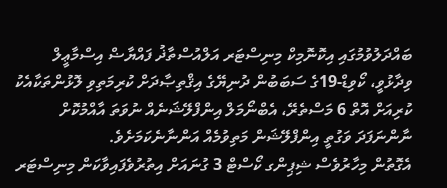ބައްދަލުވުމުގައި އިކޮނޮމިކް މިނިސްޓަރ އަލްއުސްތާޛު ފައްޔާޟް އިސްމާޢީލް ވިދާޅުވީ، ކޯވިޑް-19ގެ ސަބަބުން ދުނިޔޭގެ އިޤްތިޞާދަށް ކުރިމަތިވި ލޮޅުންތަކާއެކު ކުރިއަށް އޮތް 6 މަސްތެރޭ، އެބްނޯމަލް އިންފްލޭޝަނެއް ނުވަތަ އާއްމުކޮށް ނާންނަފަދަ ވަގުތީ އިންފްލޭޝަން މަތިވުމެއް އަންނާނެކަމަށެވެ.
އެގޮތުން މިހާރުވެސް ޝިޕިންގ ކޯސްޓް 3 ގުނައަށް އިތުރުވެފައިވާކަން މިނިސްޓަރ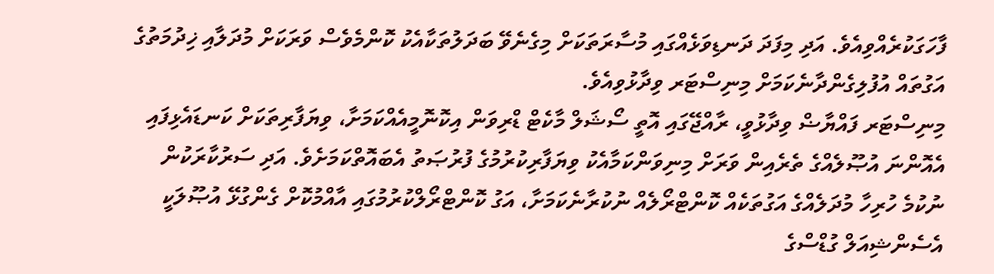ފާހަގަކުރެއްވިއެވެ. އަދި މިފަދަ ދަނޑިވަޅެއްގައި މުސާރަތަކަށް މިގެނެވޭ ބަދަލުތަކާއެކު ކޮންމެވެސް ވަރަކަށް މުދަލާއި ޚިދުމަތުގެ އަގުތައް އުފުލިގެންދާނެކަމަށް މިނިސްޓަރ ވިދާޅުވިއެވެ.
މިނިސްޓަރ ފައްޔާޟް ވިދާޅުވީ، ރާއްޖޭގައި އޮތީ ސޯޝަލް މާކެޓް ޑްރިވަން އިކޮނޮމީއެއްކަމަށާ، ވިޔަފާރިތަކަށް ކަނޑައެޅިފައި އެއޮންނަ އުޞޫލެއްގެ ތެރެއިން ވަރަށް މިނިވަންކަމާއެކު ވިޔަފާރިކުރުމުގެ ފުރުޞަތު އެބައޮތްކަމަށެވެ. އަދި ސަރުކާރަކުން ނުކުމެ ހުރިހާ މުދަލެއްގެ އަގުތަކެއް ކޮންޓްރޯލެއް ނުކުރާނެކަމަށާ، އަގު ކޮންޓްރޯލްކުރުމުގައި އާއްމުކޮށް ގެންގުޅޭ އުޞޫލަކީ އެސެންޝިއަލް ގުޑްސްގެ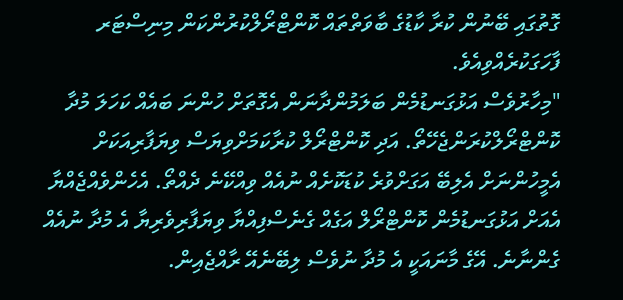ގޮތުގައި ބޭނުން ކުރާ ކާޑުގެ ބާވަތްތައް ކޮންޓްރޯލްކުރުންކަން މިނިސްޓަރ ފާހަގަކުރެއްވިއެވެ.
"މިހާރުވެސް އަޅުގަނޑުމެން ބަލަމުންދާނަން އެގޮތަށް ހުންނަ ބައެއް ކަހަލަ މުދާ ކޮންޓްރޯލްކުރަންޖެހޭތޯ. އަދި ކޮންޓްރޯލް ކުރާކަމަށްވިޔަސް ވިޔަފާރިއަކަށް އެމީހުންނަށް އެލިބޭ އަގަށްވުރެ ކުޑަކޮށެއް ނުއެއް ވިއްކޭނެ ދެއްތޯ. އެހެންވެއްޖެއްޔާ އެއަށް އަޅުގަނޑުމެން ކޮންޓްރޯލް އަގެއް ގެނެސްފިއްޔާ ވިޔަފާރިވެރިޔާ އެ މުދާ ނުއެއް ގެންނާނެ. އޭގެ މާނައަކީ އެ މުދާ ނުވެސް ލިބޭނެއޭ ރާއްޖެއިން.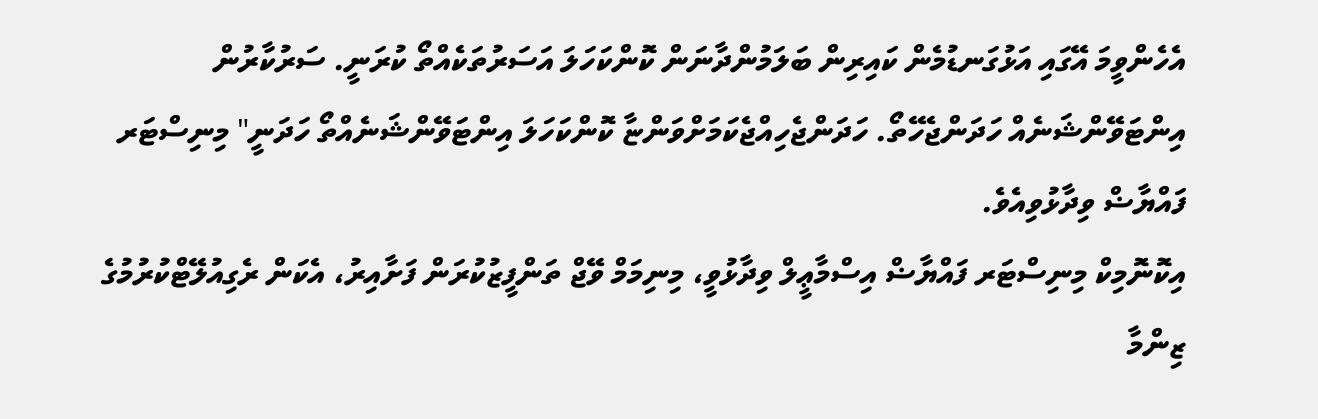އެހެންވީމަ އޭގައި އަޅުގަނޑުމެން ކައިރިން ބަލަމުންދާނަން ކޮންކަހަލަ އަސަރުތަކެއްތޯ ކުރަނީ. ސަރުކާރުން އިންޓަވޭންޝަނެއް ހަދަންޖެހޭތޯ. ހަދަންޖެހިއްޖެކަމަށްވަންޏާ ކޮންކަހަލަ އިންޓަވޭންޝަނެއްތޯ ހަދަނީ" މިނިސްޓަރ ފައްޔާޟް ވިދާޅުވިއެވެ.
އިކޮނޮމިކް މިނިސްޓަރ ފައްޔާޟް އިސްމާޢީލް ވިދާޅުވީ، މިނިމަމް ވޭޖް ތަންފީޒުކުރަން ފަށާއިރު، އެކަން ރެގިއުލޭޓްކުރުމުގެ ޒިންމާ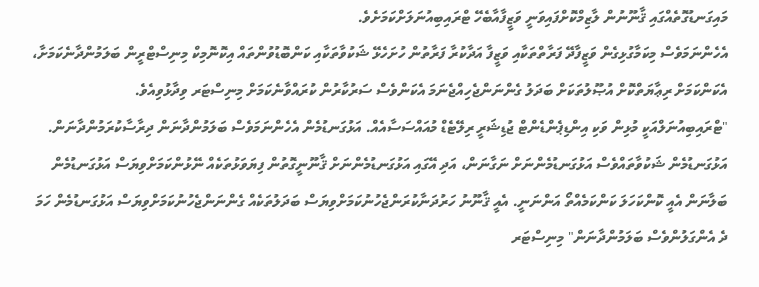މައިގަނޑުގޮތެއްގައި ޤާނޫނުން ލާޒިމްކޮށްފައިވަނީ ވަޒީފާއާބެހޭ ޓްރައިބިއުނަލަށްކަމަށެވެ.
އެހެންނަމަވެސް މިކަމާގުޅިގެން ވަޒީފާދޭ ފަރާތްތަކާއި ވަޒީފާ އަދާކުރާ ފަރާތުން ހުށަހެޅޭ ޝަކުވާތަކާއި ކަންބޮޑުވުންތައް އިކޮނޮމިކް މިނިސްޓްރީން ބަލަމުންދާނެކަމަށާ، އެކަންކަމަށް ރިޢާޔަތްކޮށް އުޞޫލުތަކަށް ބަދަލު ގެންނަންޖެހިއްޖެނަމަ އެކަންވެސް ސަރުކާރުން ކުރައްވާނެކަމަށް މިނިސްޓަރ ވިދާޅުވިއެވެ.
"ޓްރައިބިއުނަލްއަކީ މުޅިން ވަކި އިންޑިޕެންޑެންޓް ޖުޑިޝަރީ ރިލޭޓެޑް މުއައްސަސާއެއް. އަޅުގަނޑުމެން އެހެންނަމަވެސް ބަލަމުންދާނަން ދިރާސާކުރަމުންދާނަން. އަޅުގަނޑުމެން ޝަކުވާތައްވެސް އަޅުގަނޑުމެންނަށް ނަގާނަން، އަދި އޭގައި އަޅުގަނޑުމެންނަށް ޤާނޫނީގޮތުން ފިޔަވަޅުތަކެއް ނޭޅުންކަމަށްވިޔަސް އަޅުގަނޑުމެން ބަލާނަން އެއީ ކޮންކަހަލަ ކަންކަމެއްތޯ އަންނަނީ. އެއީ ޤާނޫނު ހަރުދަނާކުރަންޖެހުނުކަމަށްވިޔަސް ބަދަލުތަކެއް ގެންނަންޖެހުނުކަމަށްވިޔަސް އަޅުގަނޑުމެން ހަމަ ދެ އެންގަލުންވެސް ބަލަމުންދާނަން" މިނިސްޓަރ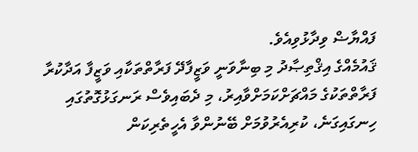ފައްޔާޟް ވިދާޅުވިއެވެ.
ޤައުމެއްގެ އިޤްތިޞާދު މި ބިނާވަނީ ވަޒީފާދޭ ފަރާތްތަކާއި ވަޒީފާ އަދާކުރާ ފަރާތްތަކުގެ މައްޗަށްކަމަށްވާއިރު، މި ދެބައިވެސް ރަނގަޅުގޮތުގައި ހިނގައިގަނެ، ކުރިއެރުވުމަށް ބޭނުންވާ އެހީތެރިކަން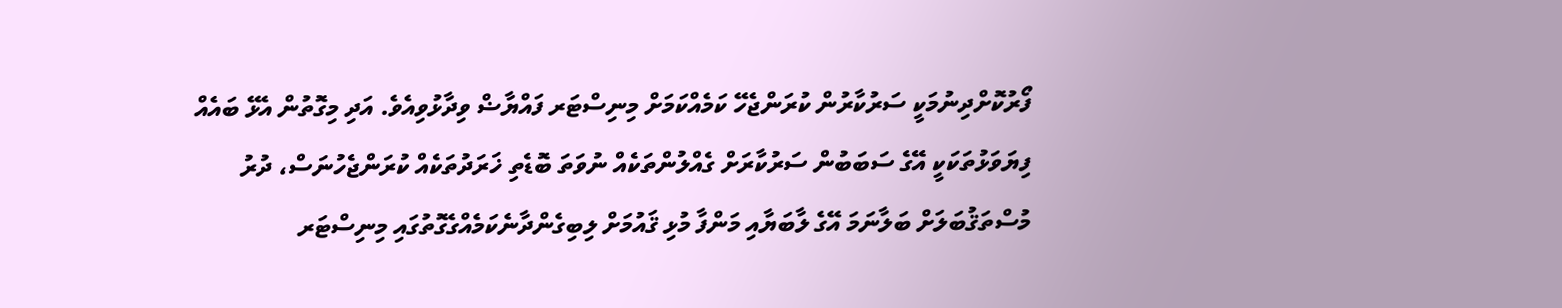ފޯރުކޮށްދިނުމަކީ ސަރުކާރުން ކުރަންޖެހޭ ކަމެއްކަމަށް މިނިސްޓަރ ފައްޔާޟް ވިދާޅުވިއެވެ. އަދި މިގޮތުން އެޅޭ ބައެއް ފިޔަވަޅުތަކަކީ އޭގެ ސަބަބުން ސަރުކާރަށް ގެއްލުންތަކެއް ނުވަތަ ބޮޑެތި ޚަރަދުތަކެއް ކުރަންޖެހުނަސް، ދުރު މުސްތަޤުބަލަށް ބަލާނަމަ އޭގެ ލާބަޔާއި މަންފާ މުޅި ޤައުމަށް ލިބިގެންދާނެކަމެއްގެގޮތުގައި މިނިސްޓަރ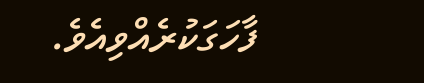ފާހަގަކުރެއްވިއެވެ.